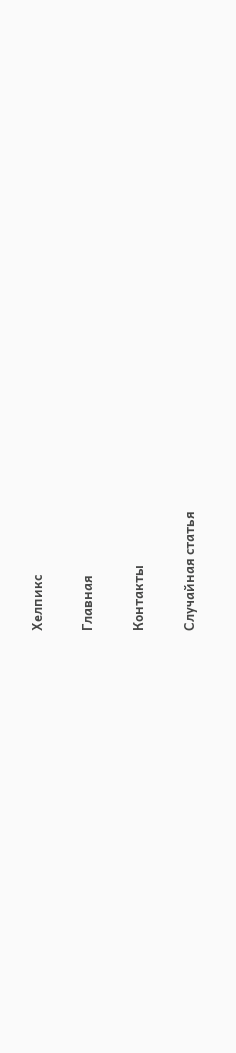Хелпикс

Главная

Контакты

Случайная статья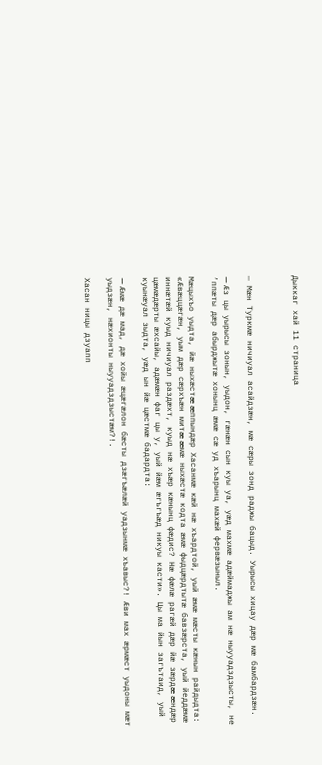Дыккаг хай 11 страница



— Мæн Туркмæ ничиуал асайдзæн, мæ сæры зонд раджы бацыд. Уырысы хицау дæр мæ бамбардзæн.

— Æз цы уырысы зонын, уыдон, гæнæн сын куы уа, уæд махмæ адæймаджы ам нæ ныууадздзысты, не ’ппæты дæр абырджытæ хонынц æмæ сæ уд хъарынц махæй фервæзыныл.

Мæцыхъо уыдта, йæ ныхæстæ æппындæр Хасанмæ кæй нæ хъардтой, уый æмæ мæсты кæнын райдыдта: «Æвæццæгæн, уым дæр сæрхъæн митæ æмæ ныхæстæ кодта æмæ фыдцæрдтытæ бавзæрста, уый йеддæмæ иннæтæй куыд ничиуал раздæхт, куыд нæ хъæр кæнынц фæдис? Нæ фæлæ рагæй дæр йæ зæрдæ æндæр цæмæдæрты æхсайы, адæмæн фаг цы у, уый йæм æгъгъæд никуы касти». Цы ма йын загътаид, уый куынæуал зыдта, уæд ын йæ цæстмæ бадардта:

— Æмæ дæ мад, дæ хойы æцæгæлон бæсты дзæгъæлæй уадзынмæ хъавыс?! Æви мах æрмæст уыдоны мæт уыдзæн, нæхионты ныууадздзыстæм?!.

Хасан ницы дзуапп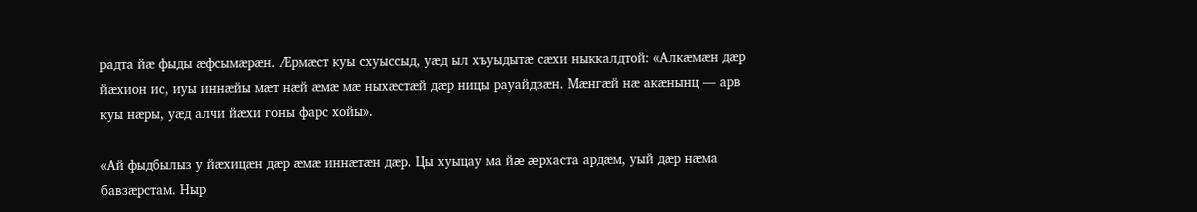радта йæ фыды æфсымæрæн. Æрмæст куы схуыссыд, уæд ыл хъуыдытæ сæхи ныккалдтой: «Алкæмæн дæр йæхион ис, иуы иннæйы мæт нæй æмæ мæ ныхæстæй дæр ницы рауайдзæн. Мæнгæй нæ акæнынц — арв куы нæры, уæд алчи йæхи гоны фарс хойы».

«Ай фыдбылыз у йæхицæн дæр æмæ иннæтæн дæр. Цы хуыцау ма йæ æрхаста ардæм, уый дæр нæма бавзæрстам. Ныр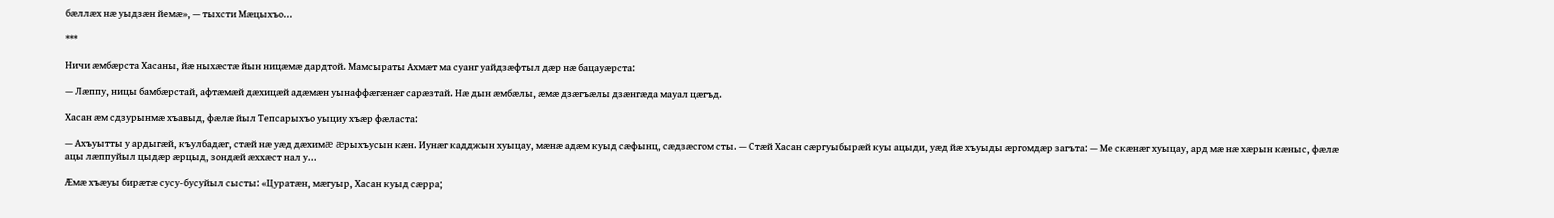бæллæх нæ уыдзæн йемæ», — тыхсти Мæцыхъо...

***

Ничи æмбæрста Хасаны, йæ ныхæстæ йын ницæмæ дардтой. Мамсыраты Ахмæт ма суанг уайдзæфтыл дæр нæ бацауæрста:

— Лæппу, ницы бамбæрстай, афтæмæй дæхицæй адæмæн уынаффæгæнæг сарæзтай. Нæ дын æмбæлы, æмæ дзæгъæлы дзæнгæда мауал цæгъд.

Хасан æм сдзурынмæ хъавыд, фæлæ йыл Тепсарыхъо уыциу хъæр фæласта:

— Ахъуытты у ардыгæй, къулбадæг, стæй нæ уæд дæхимæ æрыхъусын кæн. Иунæг кадджын хуыцау, мæнæ адæм куыд сæфынц, сæдзæсгом сты. — Стæй Хасан сæргуыбырæй куы ацыди, уæд йæ хъуыды æргомдæр загъта: — Ме скæнæг хуыцау, ард мæ нæ хæрын кæныс, фæлæ ацы лæппуйыл цыдæр æрцыд, зондæй æххæст нал у...

Æмæ хъæуы бирæтæ сусу-бусуйыл сысты: «Цуратæн, мæгуыр, Хасан куыд сæрра;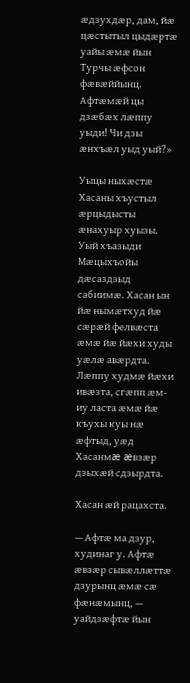æдзухдæр, дам, йæ цæстытыл цыдæртæ уайы æмæ йын Турчы æфсон фæвæййынц. Афтæмæй цы дзæбæх лæппу уыди! Чи дзы æнхъæл уыд уый?»

Уыцы ныхæстæ Хасаны хъустыл æрцыдысты æнахуыр хуызы. Уый хъазыди Мæцыхъойы дæсаздзыд сабиимæ. Хасан ын йæ нымæтхуд йæ сæрæй фелвæста æмæ йæ йæхи худы уæлæ авæрдта. Лæппу худмæ йæхи ивæзта, сгæпп æм-иу ласта æмæ йæ къухы куы нæ æфтыд, уæд Хасанмæ æвзæр дзыхæй сдзырдта.

Хасан æй рацахста.

— Афтæ ма дзур, худинаг у. Афтæ æвзæр сывæллæттæ дзурынц æмæ сæ фæнæмынц, — уайдзæфтæ йын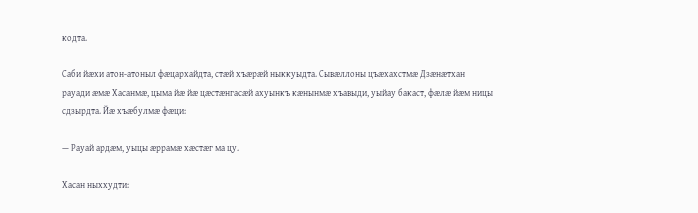кодта.

Саби йæхи атон-атоныл фæцархайдта, стæй хъæрæй ныккуыдта. Сывæллоны цъæхахстмæ Дзæнæтхан рауади æмæ Хасанмæ, цыма йæ йæ цæстæнгасæй ахуынкъ кæнынмæ хъавыди, уыйау бакаст, фæлæ йæм ницы сдзырдта. Йæ хъæбулмæ фæци:

— Рауай ардæм, уыцы æррамæ хæстæг ма цу.

Хасан ныххудти: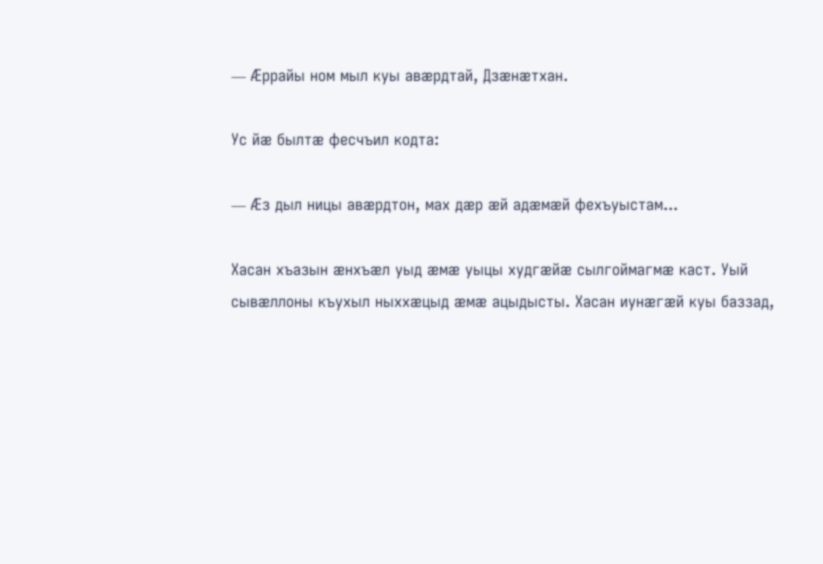— Æррайы ном мыл куы авæрдтай, Дзæнæтхан.

Ус йæ былтæ фесчъил кодта:

— Æз дыл ницы авæрдтон, мах дæр æй адæмæй фехъуыстам...

Хасан хъазын æнхъæл уыд æмæ уыцы худгæйæ сылгоймагмæ каст. Уый сывæллоны къухыл ныххæцыд æмæ ацыдысты. Хасан иунæгæй куы баззад,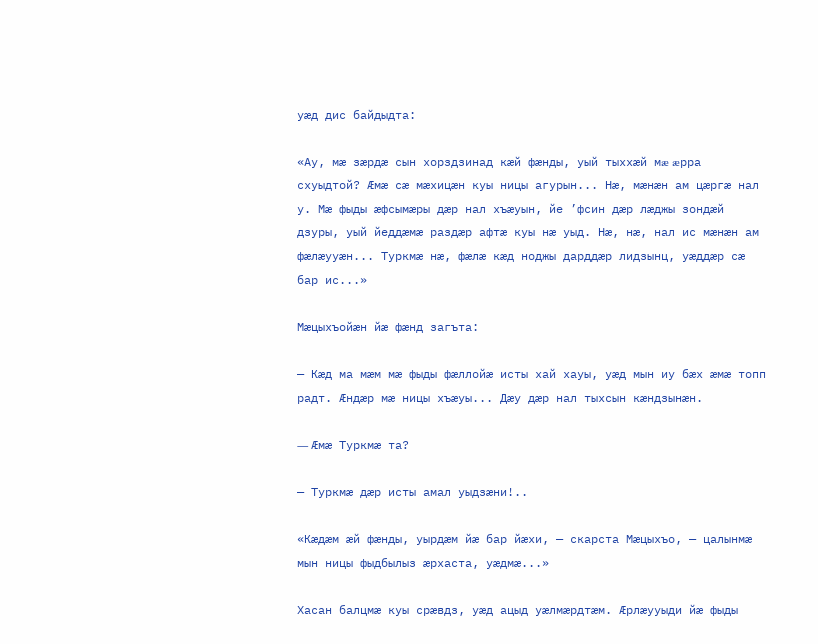уæд дис байдыдта:

«Ау, мæ зæрдæ сын хорздзинад кæй фæнды, уый тыххæй мæ æрра схуыдтой? Æмæ сæ мæхицæн куы ницы агурын... Нæ, мæнæн ам цæргæ нал у. Мæ фыды æфсымæры дæр нал хъæуын, йе ’фсин дæр лæджы зондæй дзуры, уый йеддæмæ раздæр афтæ куы нæ уыд. Нæ, нæ, нал ис мæнæн ам фæлæууæн... Туркмæ нæ, фæлæ кæд ноджы дарддæр лидзынц, уæддæр сæ бар ис...»

Мæцыхъойæн йæ фæнд загъта:

— Кæд ма мæм мæ фыды фæллойæ исты хай хауы, уæд мын иу бæх æмæ топп радт. Æндæр мæ ницы хъæуы... Дæу дæр нал тыхсын кæндзынæн.

— Æмæ Туркмæ та?

— Туркмæ дæр исты амал уыдзæни!..

«Кæдæм æй фæнды, уырдæм йæ бар йæхи, — скарста Мæцыхъо, — цалынмæ мын ницы фыдбылыз æрхаста, уæдмæ...»

Хасан балцмæ куы срæвдз, уæд ацыд уæлмæрдтæм. Æрлæууыди йæ фыды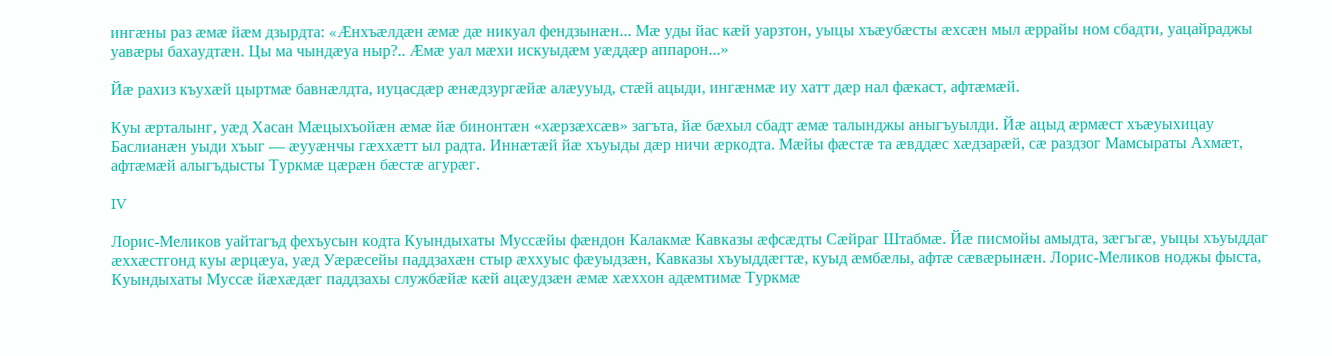ингæны раз æмæ йæм дзырдта: «Æнхъæлдæн æмæ дæ никуал фендзынæн... Мæ уды йас кæй уарзтон, уыцы хъæубæсты æхсæн мыл æррайы ном сбадти, уацайраджы уавæры бахаудтæн. Цы ма чындæуа ныр?.. Æмæ уал мæхи искуыдæм уæддæр аппарон...»

Йæ рахиз къухæй цыртмæ бавнæлдта, иуцасдæр æнæдзургæйæ алæууыд, стæй ацыди, ингæнмæ иу хатт дæр нал фæкаст, афтæмæй.

Куы æрталынг, уæд Хасан Мæцыхъойæн æмæ йæ бинонтæн «хæрзæхсæв» загъта, йæ бæхыл сбадт æмæ талынджы аныгъуылди. Йæ ацыд æрмæст хъæуыхицау Баслианæн уыди хъыг — æууæнчы гæххæтт ыл радта. Иннæтæй йæ хъуыды дæр ничи æркодта. Мæйы фæстæ та æвддæс хæдзарæй, сæ раздзог Мамсыраты Ахмæт, афтæмæй алыгъдысты Туркмæ цæрæн бæстæ агурæг.

IV

Лорис-Меликов уайтагъд фехъусын кодта Куындыхаты Муссæйы фæндон Калакмæ Кавказы æфсæдты Сæйраг Штабмæ. Йæ писмойы амыдта, зæгъгæ, уыцы хъуыддаг æххæстгонд куы æрцæуа, уæд Уæрæсейы паддзахæн стыр æххуыс фæуыдзæн, Кавказы хъуыддæгтæ, куыд æмбæлы, афтæ сæвæрынæн. Лорис-Меликов ноджы фыста, Куындыхаты Муссæ йæхæдæг паддзахы службæйæ кæй ацæудзæн æмæ хæххон адæмтимæ Туркмæ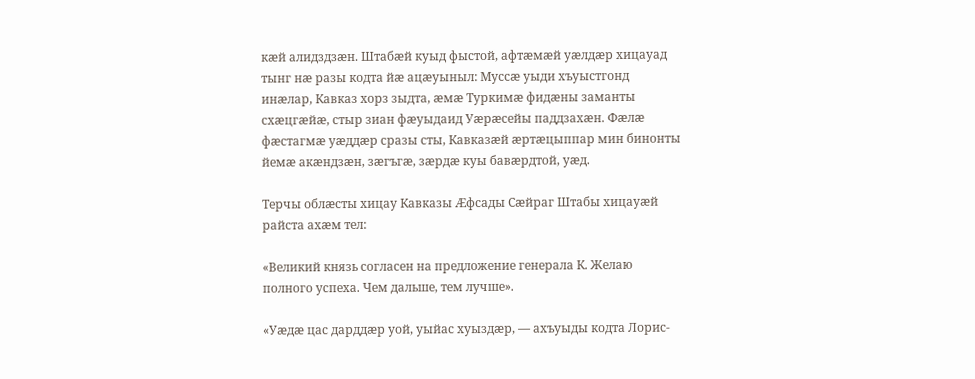кæй алидздзæн. Штабæй куыд фыстой, афтæмæй уæлдæр хицауад тынг нæ разы кодта йæ ацæуыныл: Муссæ уыди хъуыстгонд инæлар, Кавказ хорз зыдта, æмæ Туркимæ фидæны заманты схæцгæйæ, стыр зиан фæуыдаид Уæрæсейы паддзахæн. Фæлæ фæстагмæ уæддæр сразы сты, Кавказæй æртæцыппар мин бинонты йемæ акæндзæн, зæгъгæ, зæрдæ куы бавæрдтой, уæд.

Терчы облæсты хицау Кавказы Æфсады Сæйраг Штабы хицауæй райста ахæм тел:

«Великий князь согласен на предложение генерала К. Желаю полного успеха. Чем дальше, тем лучше».

«Уæдæ цас дарддæр уой, уыйас хуыздæр, — ахъуыды кодта Лорис-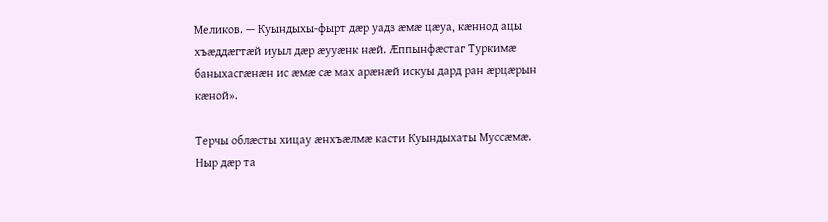Меликов. — Куындыхы-фырт дæр уадз æмæ цæуа, кæннод ацы хъæддæгтæй иуыл дæр æууæнк нæй. Æппынфæстаг Туркимæ баныхасгæнæн ис æмæ сæ мах арæнæй искуы дард ран æрцæрын кæной».

Терчы облæсты хицау æнхъæлмæ касти Куындыхаты Муссæмæ. Ныр дæр та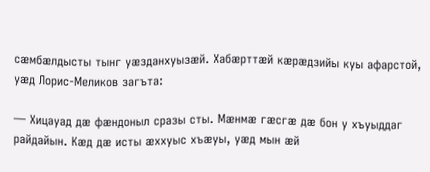сæмбæлдысты тынг уæзданхуызæй. Хабæрттæй кæрæдзийы куы афарстой, уæд Лорис-Меликов загъта:

— Хицауад дæ фæндоныл сразы сты. Мæнмæ гæсгæ дæ бон у хъуыддаг райдайын. Кæд дæ исты æххуыс хъæуы, уæд мын æй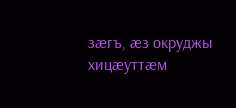зæгъ, æз окруджы хицæуттæм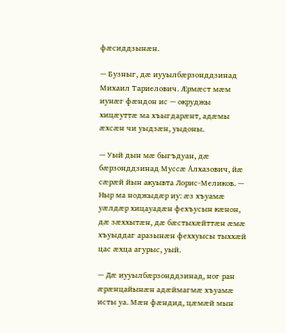фæсиддзынæн.

— Бузныг, дæ иууылбæрзонддзинад Михаил Тариелович. Æрмæст мæм иунæг фæндон ис — окруджы хицæуттæ ма хъыгдарæнт, адæмы æхсæн чи уыдзæн, уыдоны.

— Уый дын мæ быгъдуан, дæ бæрзонддзинад Муссæ Алхазович, йæ сæрæй йын акуывта Лорис-Меликов. — Ныр ма ноджыдæр иу: æз хъуамæ уæлдæр хицауадæн фехъусын кæнон, дæ зæххытæн, дæ бæстыхæйттæн æмæ хъуыддаг аразынæн феххуысы тыххæй цас æхца агурыс, уый.

— Дæ иууылбæрзонддзинад, ног ран æрæнцайынæн адæймагмæ хъуамæ исты уа. Мæн фæндид, цæмæй мын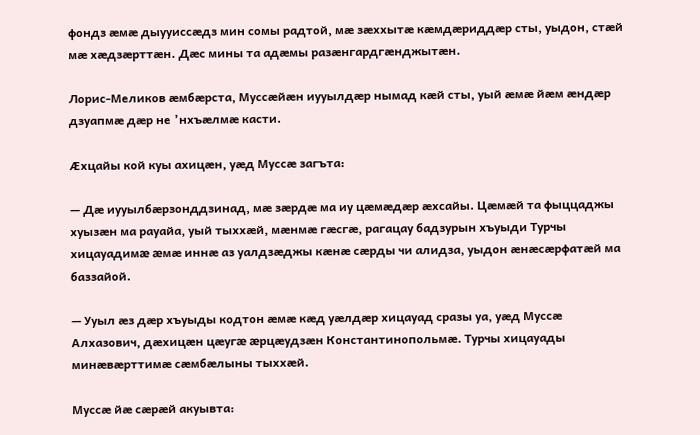фондз æмæ дыууиссæдз мин сомы радтой, мæ зæххытæ кæмдæриддæр сты, уыдон, стæй мæ хæдзæрттæн. Дæс мины та адæмы разæнгардгæнджытæн.

Лорис-Меликов æмбæрста, Муссæйæн иууылдæр нымад кæй сты, уый æмæ йæм æндæр дзуапмæ дæр не ’нхъæлмæ касти.

Æхцайы кой куы ахицæн, уæд Муссæ загъта:

— Дæ иууылбæрзонддзинад, мæ зæрдæ ма иу цæмæдæр æхсайы. Цæмæй та фыццаджы хуызæн ма рауайа, уый тыххæй, мæнмæ гæсгæ, рагацау бадзурын хъуыди Турчы хицауадимæ æмæ иннæ аз уалдзæджы кæнæ сæрды чи алидза, уыдон æнæсæрфатæй ма баззайой.

— Ууыл æз дæр хъуыды кодтон æмæ кæд уæлдæр хицауад сразы уа, уæд Муссæ Алхазович, дæхицæн цæугæ æрцæудзæн Константинопольмæ. Турчы хицауады минæвæрттимæ сæмбæлыны тыххæй.

Муссæ йæ сæрæй акуывта: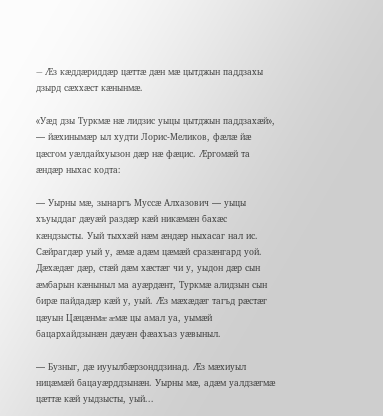— Æз кæддæриддæр цæттæ дæн мæ цытджын паддзахы дзырд сæххæст кæнынмæ.

«Уæд дзы Туркмæ нæ лидзис уыцы цытджын паддзахæй», — йæхинымæр ыл худти Лорис-Меликов, фæлæ йæ цæсгом уæлдайхуызон дæр нæ фæцис. Æргомæй та æндæр ныхас кодта:

— Уырны мæ, зынаргъ Муссæ Алхазович — уыцы хъуыддаг дæуæй раздæр кæй никæмæн бахæс кæндзысты. Уый тыххæй нæм æндæр ныхасаг нал ис. Сæйрагдæр уый у, æмæ адæм цæмæй сразæнгард уой. Дæхæдæг дæр, стæй дæм хæстæг чи у, уыдон дæр сын æмбарын кæныныл ма ауæрдæнт, Туркмæ алидзын сын бирæ пайдадæр кæй у, уый. Æз мæхæдæг тагъд рæстæг цæуын Цæцæнмæ æмæ цы амал уа, уымæй бацархайдзынæн дæуæн фæахъаз уæвыныл.

— Бузныг, дæ иууылбæрзонддзинад. Æз мæхиуыл ницæмæй бацауæрддзынæн. Уырны мæ, адæм уалдзæгмæ цæттæ кæй уыдзысты, уый...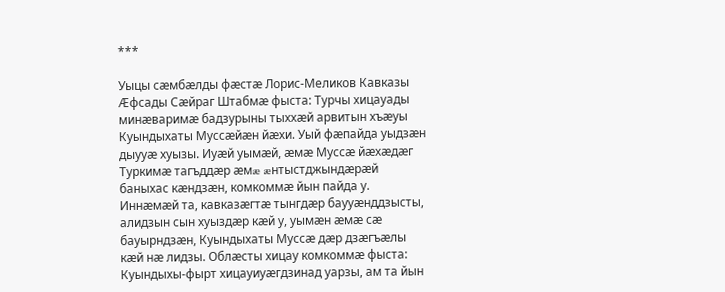***

Уыцы сæмбæлды фæстæ Лорис-Меликов Кавказы Æфсады Сæйраг Штабмæ фыста: Турчы хицауады минæваримæ бадзурыны тыххæй арвитын хъæуы Куындыхаты Муссæйæн йæхи. Уый фæпайда уыдзæн дыууæ хуызы. Иуæй уымæй, æмæ Муссæ йæхæдæг Туркимæ тагъддæр æмæ æнтыстджындæрæй баныхас кæндзæн, комкоммæ йын пайда у. Иннæмæй та, кавказæгтæ тынгдæр баууæнддзысты, алидзын сын хуыздæр кæй у, уымæн æмæ сæ бауырндзæн, Куындыхаты Муссæ дæр дзæгъæлы кæй нæ лидзы. Облæсты хицау комкоммæ фыста: Куындыхы-фырт хицауиуæгдзинад уарзы, ам та йын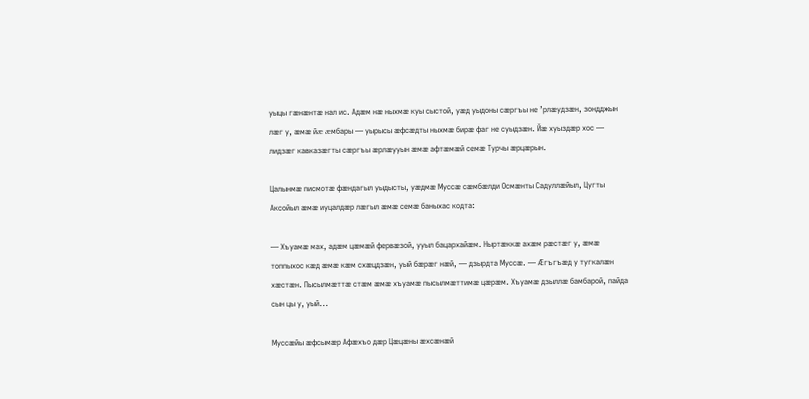уыцы гæнæнтæ нал ис. Адæм нæ ныхмæ куы сыстой, уæд уыдоны сæргъы не ’рлæудзæн, зондджын лæг у, æмæ йæ æмбары — уырысы æфсæдты ныхмæ бирæ фаг не суыдзæн. Йæ хуыздæр хос — лидзæг кавказæгты сæргъы æрлæууын æмæ афтæмæй семæ Турчы æрцæрын.

Цалынмæ писмотæ фæндагыл уыдысты, уæдмæ Муссæ сæмбæлди Осмæнты Садуллæйыл, Цугты Аксойыл æмæ иуцалдæр лæгыл æмæ семæ баныхас кодта:

— Хъуамæ мах, адæм цæмæй фервæзой, ууыл бацархайæм. Ныртæккæ ахæм рæстæг у, æмæ топпыхос кæд æмæ кæм схæцдзæн, уый бæрæг нæй, — дзырдта Муссæ. — Æгъгъæд у тугкалæн хæстæн. Пысылмæттæ стæм æмæ хъуамæ пысылмæттимæ цæрæм. Хъуамæ дзыллæ бамбарой, пайда сын цы у, уый...

Муссæйы æфсымæр Афæхъо дæр Цæцæны æхсæнæй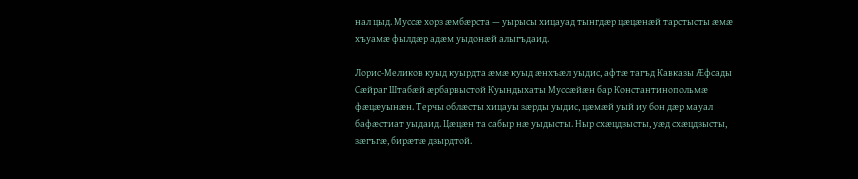нал цыд. Муссæ хорз æмбæрста — уырысы хицауад тынгдæр цæцæнæй тарстысты æмæ хъуамæ фылдæр адæм уыдонæй алыгъдаид.

Лорис-Меликов куыд куырдта æмæ куыд æнхъæл уыдис, афтæ тагъд Кавказы Æфсады Сæйраг Штабæй æрбарвыстой Куындыхаты Муссæйæн бар Константинопольмæ фæцæуынæн. Терчы облæсты хицауы зæрды уыдис, цæмæй уый иу бон дæр мауал бафæстиат уыдаид. Цæцæн та сабыр нæ уыдысты. Ныр схæцдзысты, уæд схæцдзысты, зæгъгæ, бирæтæ дзырдтой.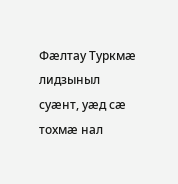Фæлтау Туркмæ лидзыныл суæнт, уæд сæ тохмæ нал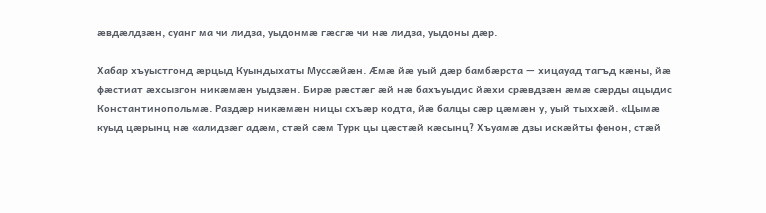æвдæлдзæн, суанг ма чи лидза, уыдонмæ гæсгæ чи нæ лидза, уыдоны дæр.

Хабар хъуыстгонд æрцыд Куындыхаты Муссæйæн. Æмæ йæ уый дæр бамбæрста — хицауад тагъд кæны, йæ фæстиат æхсызгон никæмæн уыдзæн. Бирæ рæстæг æй нæ бахъуыдис йæхи срæвдзæн æмæ сæрды ацыдис Константинопольмæ. Раздæр никæмæн ницы схъæр кодта, йæ балцы сæр цæмæн у, уый тыххæй. «Цымæ куыд цæрынц нæ «алидзæг адæм, стæй сæм Турк цы цæстæй кæсынц? Хъуамæ дзы искæйты фенон, стæй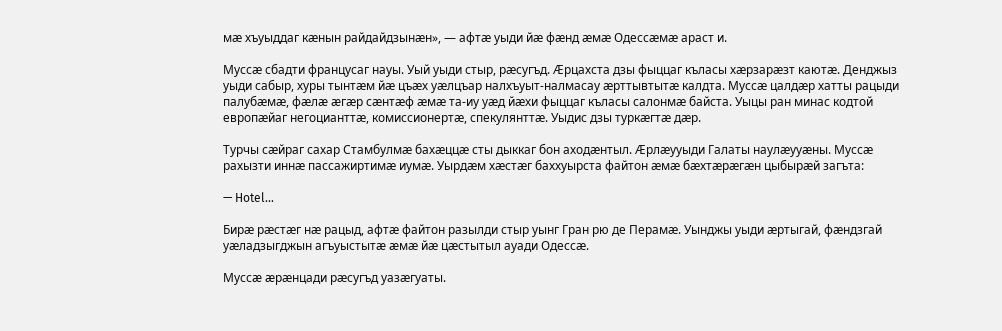мæ хъуыддаг кæнын райдайдзынæн», — афтæ уыди йæ фæнд æмæ Одессæмæ араст и.

Муссæ сбадти францусаг науы. Уый уыди стыр, рæсугъд. Æрцахста дзы фыццаг къласы хæрзарæзт каютæ. Денджыз уыди сабыр, хуры тынтæм йæ цъæх уæлцъар налхъуыт-налмасау æрттывтытæ калдта. Муссæ цалдæр хатты рацыди палубæмæ, фæлæ æгæр сæнтæф æмæ та-иу уæд йæхи фыццаг къласы салонмæ байста. Уыцы ран минас кодтой европæйаг негоцианттæ, комиссионертæ, спекулянттæ. Уыдис дзы туркæгтæ дæр.

Турчы сæйраг сахар Стамбулмæ бахæццæ сты дыккаг бон аходæнтыл. Æрлæууыди Галаты наулæууæны. Муссæ рахызти иннæ пассажиртимæ иумæ. Уырдæм хæстæг баххуырста файтон æмæ бæхтæрæгæн цыбырæй загъта:

— Hotel...

Бирæ рæстæг нæ рацыд, афтæ файтон разылди стыр уынг Гран рю де Перамæ. Уынджы уыди æртыгай, фæндзгай уæладзыгджын агъуыстытæ æмæ йæ цæстытыл ауади Одессæ.

Муссæ æрæнцади рæсугъд уазæгуаты.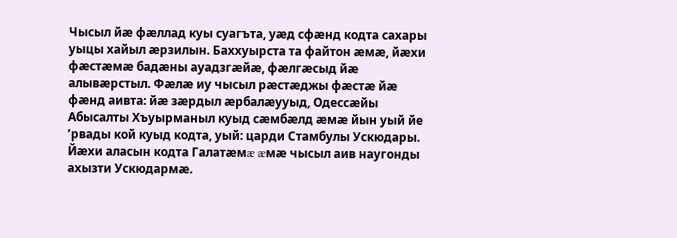Чысыл йæ фæллад куы суагъта, уæд сфæнд кодта сахары уыцы хайыл æрзилын. Баххуырста та файтон æмæ, йæхи фæстæмæ бадæны ауадзгæйæ, фæлгæсыд йæ алывæрстыл. Фæлæ иу чысыл рæстæджы фæстæ йæ фæнд аивта: йæ зæрдыл æрбалæууыд, Одессæйы Абысалты Хъуырманыл куыд сæмбæлд æмæ йын уый йе ’рвады кой куыд кодта, уый: царди Стамбулы Ускюдары. Йæхи аласын кодта Галатæмæ æмæ чысыл аив наугонды ахызти Ускюдармæ.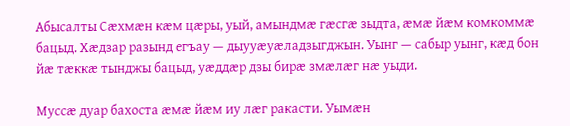Абысалты Сæхмæн кæм цæры, уый, амындмæ гæсгæ зыдта, æмæ йæм комкоммæ бацыд. Хæдзар разынд егъау — дыууæуæладзыгджын. Уынг — сабыр уынг, кæд бон йæ тæккæ тынджы бацыд, уæддæр дзы бирæ змæлæг нæ уыди.

Муссæ дуар бахоста æмæ йæм иу лæг ракасти. Уымæн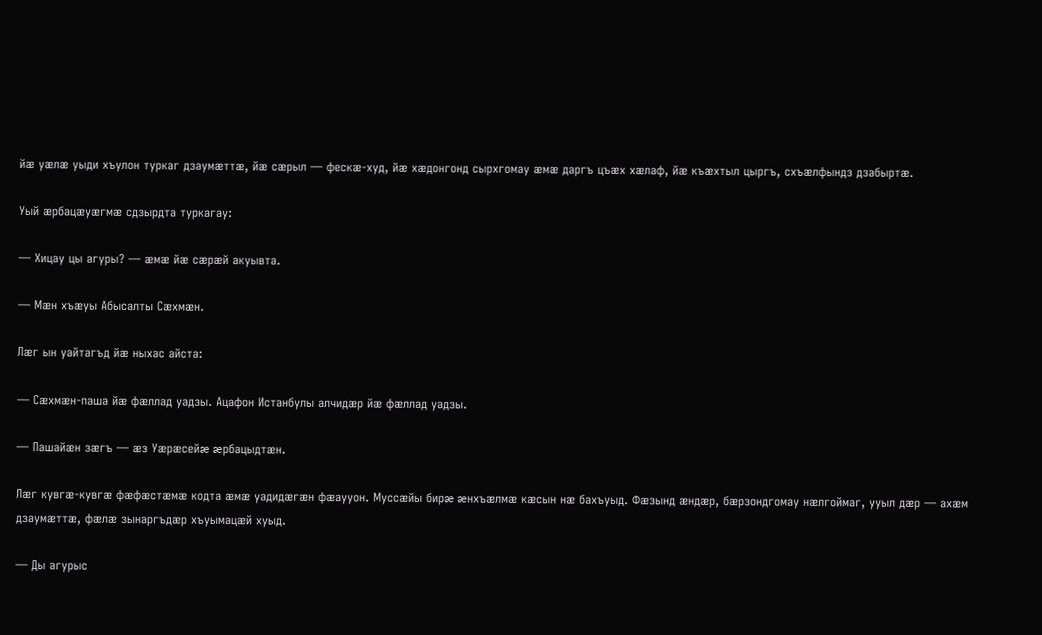йæ уæлæ уыди хъулон туркаг дзаумæттæ, йæ сæрыл — фескæ-худ, йæ хæдонгонд сырхгомау æмæ даргъ цъæх хæлаф, йæ къæхтыл цыргъ, схъæлфындз дзабыртæ.

Уый æрбацæуæгмæ сдзырдта туркагау:

— Хицау цы агуры? — æмæ йæ сæрæй акуывта.

— Мæн хъæуы Абысалты Сæхмæн.

Лæг ын уайтагъд йæ ныхас айста:

— Сæхмæн-паша йæ фæллад уадзы. Ацафон Истанбулы алчидæр йæ фæллад уадзы.

— Пашайæн зæгъ — æз Уæрæсейæ æрбацыдтæн.

Лæг кувгæ-кувгæ фæфæстæмæ кодта æмæ уадидæгæн фæаууон. Муссæйы бирæ æнхъæлмæ кæсын нæ бахъуыд. Фæзынд æндæр, бæрзондгомау нæлгоймаг, ууыл дæр — ахæм дзаумæттæ, фæлæ зынаргъдæр хъуымацæй хуыд.

— Ды агурыс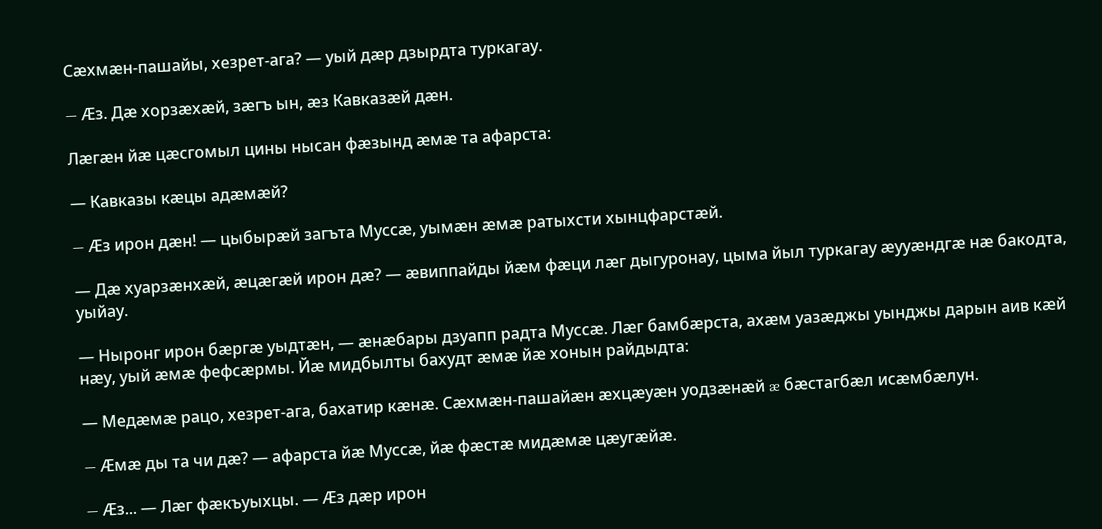Сæхмæн-пашайы, хезрет-ага? — уый дæр дзырдта туркагау.

— Æз. Дæ хорзæхæй, зæгъ ын, æз Кавказæй дæн.

Лæгæн йæ цæсгомыл цины нысан фæзынд æмæ та афарста:

— Кавказы кæцы адæмæй?

— Æз ирон дæн! — цыбырæй загъта Муссæ, уымæн æмæ ратыхсти хынцфарстæй.

— Дæ хуарзæнхæй, æцæгæй ирон дæ? — æвиппайды йæм фæци лæг дыгуронау, цыма йыл туркагау æууæндгæ нæ бакодта, уыйау.

— Ныронг ирон бæргæ уыдтæн, — æнæбары дзуапп радта Муссæ. Лæг бамбæрста, ахæм уазæджы уынджы дарын аив кæй нæу, уый æмæ фефсæрмы. Йæ мидбылты бахудт æмæ йæ хонын райдыдта:

— Медæмæ рацо, хезрет-ага, бахатир кæнæ. Сæхмæн-пашайæн æхцæуæн уодзæнæй æ бæстагбæл исæмбæлун.

— Æмæ ды та чи дæ? — афарста йæ Муссæ, йæ фæстæ мидæмæ цæугæйæ.

— Æз... — Лæг фæкъуыхцы. — Æз дæр ирон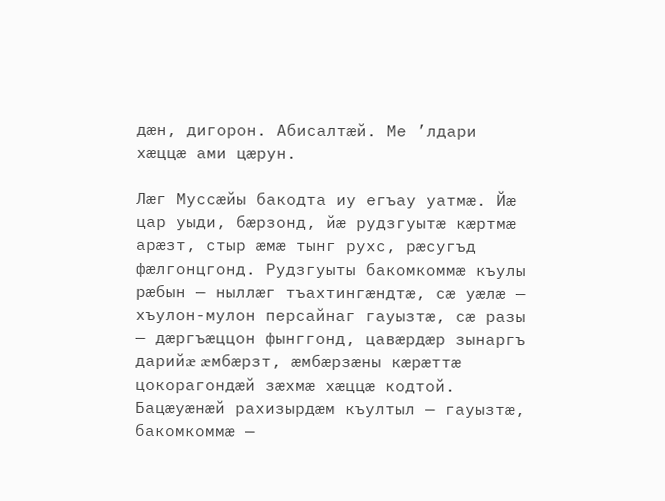дæн, дигорон. Абисалтæй. Ме ’лдари хæццæ ами цæрун.

Лæг Муссæйы бакодта иу егъау уатмæ. Йæ цар уыди, бæрзонд, йæ рудзгуытæ кæртмæ арæзт, стыр æмæ тынг рухс, рæсугъд фæлгонцгонд. Рудзгуыты бакомкоммæ къулы рæбын — ныллæг тъахтингæндтæ, сæ уæлæ — хъулон-мулон персайнаг гауызтæ, сæ разы — дæргъæццон фынггонд, цавæрдæр зынаргъ дарийæ æмбæрзт, æмбæрзæны кæрæттæ цокорагондæй зæхмæ хæццæ кодтой. Бацæуæнæй рахизырдæм къултыл — гауызтæ, бакомкоммæ —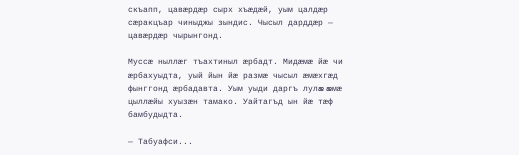скъапп, цавæрдæр сырх хъæдæй, уым цалдæр сæракцъар чиныджы зындис. Чысыл дарддæр — цавæрдæр чырынгонд.

Муссæ ныллæг тъахтиныл æрбадт. Мидæмæ йæ чи æрбахуыдта, уый йын йæ размæ чысыл æмæхгæд фынггонд æрбадавта. Уым уыди даргъ лулæ æмæ цыллæйы хуызæн тамако. Уайтагъд ын йæ тæф бамбудыдта.

— Табуафси...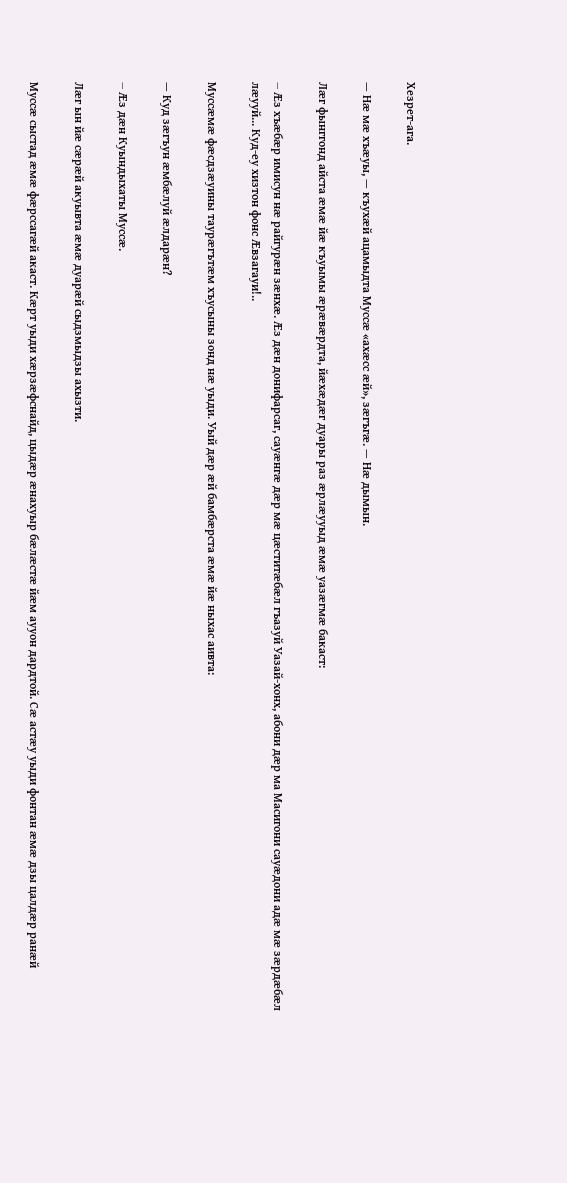Хезрет-ага.

— Нæ мæ хъæуы, — къухæй ацамыдта Муссæ «ахæсс æй», зæгъгæ. — Нæ дымын.

Лæг фынггонд айста æмæ йæ къуымы æрæвæрдта, йæхæдæг дуары раз æрлæууыд æмæ уазæгмæ бакаст:

— Æз хъæбæр имисун нæ райгурæн зæнхæ. Æз дæн донифарсаг, сауæнгæ дæр мæ цæститæбæл гъазуй Уазай-хонх, абони дæр ма Масигони сауæдони адæ мæ зæрдæбæл лæууй... Куд-еу хизтон фонс Æвзагауи!..

Муссæмæ фæсдзæуины таурæгътæм хъусыны зонд нæ уыди. Уый дæр æй бамбæрста æмæ йæ ныхас аивта:

— Куд зæгъун æмбæлуй æлдарæн?

— Æз дæн Куындыхаты Муссæ.

Лæг ын йæ сæрæй акуывта æмæ дуарæй сыдзмыдзы ахызти.

Муссæ сыстад æмæ фæрссагæй акаст. Кæрт уыди хæрзæфснайд, цыдæр æнахуыр бæлæстæ йæм аууон дардтой. Сæ астæу уыди фонтан æмæ дзы цалдæр ранæй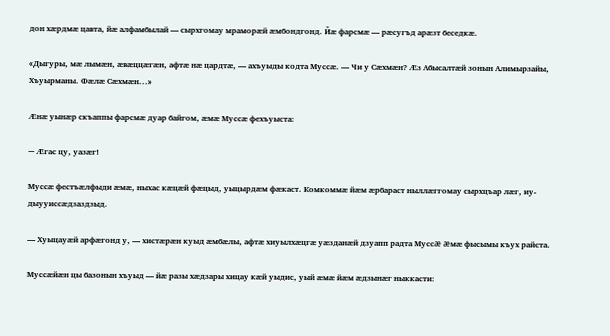дон хæрдмæ цавта, йæ алфамбылай — сырхгомау мраморæй æмбондгонд. Йæ фарсмæ — рæсугъд арæзт беседкæ.

«Дыгуры, мæ лымæн, æвæццæгæн, афтæ нæ цардтæ, — ахъуыды кодта Муссæ. — Чи у Сæхмæн? Æз Абысалтæй зонын Алимырзайы, Хъуырманы. Фæлæ Сæхмæн...»

Æнæ уынæр скъаппы фарсмæ дуар байгом, æмæ Муссæ фехъуыста:

— Æгас цу, уазæг!

Муссæ фестъæлфыди æмæ, ныхас кæцæй фæцыд, уыцырдæм фæкаст. Комкоммæ йæм æрбараст ныллæггомау сырхцъар лæг, иу-дыууиссæдзаздзыд.

— Хуыцауæй арфæгонд у, — хистæрæн куыд æмбæлы, афтæ хиуылхæцгæ уæзданæй дзуапп радта Муссæ æмæ фысымы къух райста.

Муссæйæн цы базонын хъуыд — йæ разы хæдзары хицау кæй уыдис, уый æмæ йæм æдзынæг ныккасти: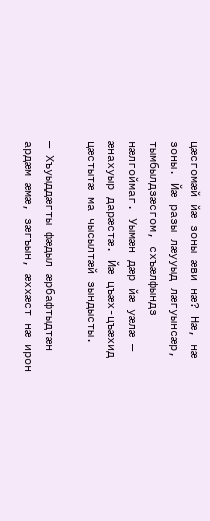цæсгомæй йæ зоны æви нæ? Нæ, нæ зоны. Йæ разы лæууыд лæгуынсæр, тымбылдзæсгом, схъæлфындз нæлгоймаг. Уымæн дæр йæ уæлæ — æнахуыр дарæстæ. Йæ цъæх-цъæхид цæстытæ ма чысылтæй зындысты.

— Хъуыддæгты фæдыл æрбафтыдтæн ардæм æмæ, зæгъын, æххæст нæ ирон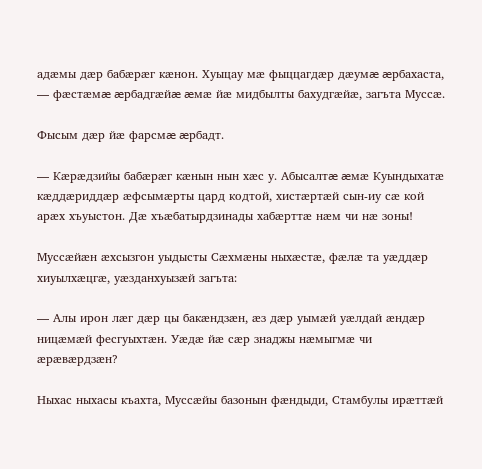адæмы дæр бабæрæг кæнон. Хуыцау мæ фыццагдæр дæумæ æрбахаста, — фæстæмæ æрбадгæйæ æмæ йæ мидбылты бахудгæйæ, загъта Муссæ.

Фысым дæр йæ фарсмæ æрбадт.

— Кæрæдзийы бабæрæг кæнын нын хæс у. Абысалтæ æмæ Куындыхатæ кæддæриддæр æфсымæрты цард кодтой, хистæртæй сын-иу сæ кой арæх хъуыстон. Дæ хъæбатырдзинады хабæрттæ нæм чи нæ зоны!

Муссæйæн æхсызгон уыдысты Сæхмæны ныхæстæ, фæлæ та уæддæр хиуылхæцгæ, уæзданхуызæй загъта:

— Алы ирон лæг дæр цы бакæндзæн, æз дæр уымæй уæлдай æндæр ницæмæй фесгуыхтæн. Уæдæ йæ сæр знаджы нæмыгмæ чи æрæвæрдзæн?

Ныхас ныхасы къахта, Муссæйы базонын фæндыди, Стамбулы ирæттæй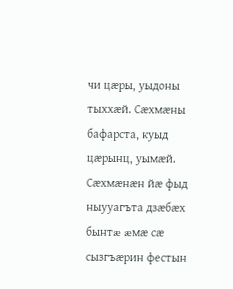чи цæры, уыдоны тыххæй. Сæхмæны бафарста, куыд цæрынц, уымæй. Сæхмæнæн йæ фыд ныууагъта дзæбæх бынтæ æмæ сæ сызгъæрин фестын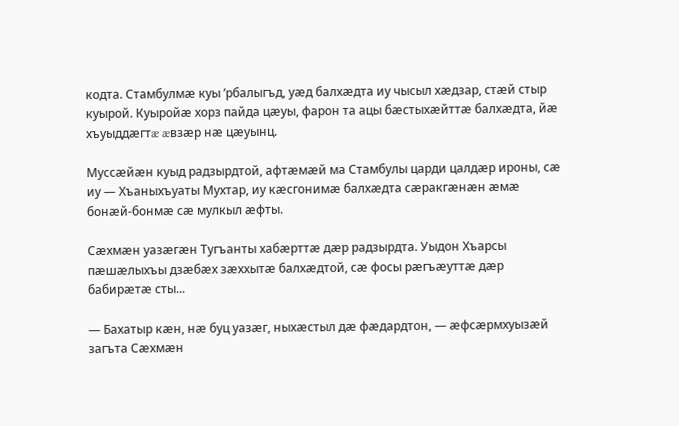кодта. Стамбулмæ куы ’рбалыгъд, уæд балхæдта иу чысыл хæдзар, стæй стыр куырой. Куыройæ хорз пайда цæуы, фарон та ацы бæстыхæйттæ балхæдта, йæ хъуыддæгтæ æвзæр нæ цæуынц.

Муссæйæн куыд радзырдтой, афтæмæй ма Стамбулы царди цалдæр ироны, сæ иу — Хъаныхъуаты Мухтар, иу кæсгонимæ балхæдта сæракгæнæн æмæ бонæй-бонмæ сæ мулкыл æфты.

Сæхмæн уазæгæн Тугъанты хабæрттæ дæр радзырдта. Уыдон Хъарсы пæшæлыхъы дзæбæх зæххытæ балхæдтой, сæ фосы рæгъæуттæ дæр бабирæтæ сты...

— Бахатыр кæн, нæ буц уазæг, ныхæстыл дæ фæдардтон, — æфсæрмхуызæй загъта Сæхмæн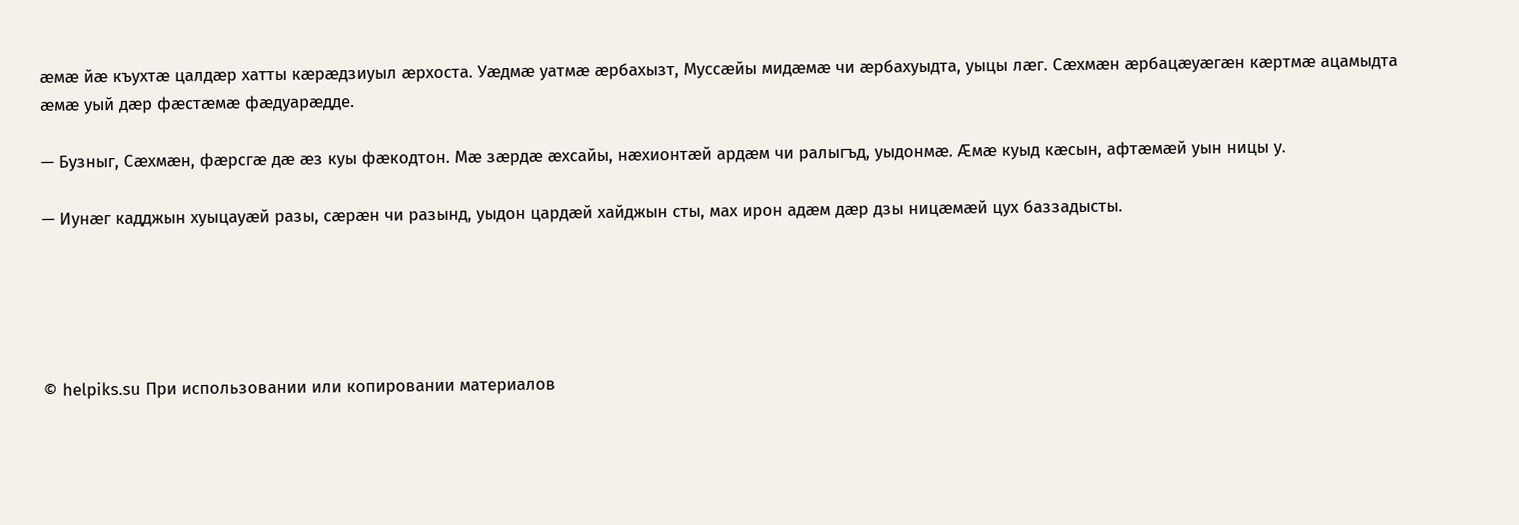æмæ йæ къухтæ цалдæр хатты кæрæдзиуыл æрхоста. Уæдмæ уатмæ æрбахызт, Муссæйы мидæмæ чи æрбахуыдта, уыцы лæг. Сæхмæн æрбацæуæгæн кæртмæ ацамыдта æмæ уый дæр фæстæмæ фæдуарæдде.

— Бузныг, Сæхмæн, фæрсгæ дæ æз куы фæкодтон. Мæ зæрдæ æхсайы, нæхионтæй ардæм чи ралыгъд, уыдонмæ. Æмæ куыд кæсын, афтæмæй уын ницы у.

— Иунæг кадджын хуыцауæй разы, сæрæн чи разынд, уыдон цардæй хайджын сты, мах ирон адæм дæр дзы ницæмæй цух баззадысты.





© helpiks.su При использовании или копировании материалов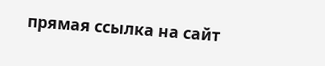прямая ссылка на сайт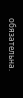обязательна.